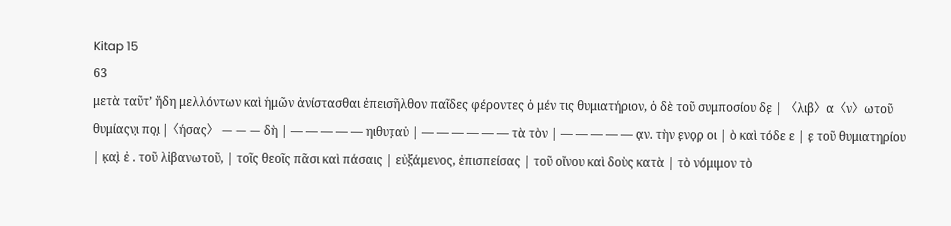Kitap 15
63
μετὰ ταῦτ’ ἤδη μελλόντων καὶ ἡμῶν ἀνίστασθαι ἐπεισῆλθον παῖδες φέροντες ὁ μέν τις θυμιατήριον, ὁ δὲ τοῦ συμποσίου δε̣ | 〈λιβ〉α〈ν〉ωτοῦ θυμίαςνι̣ πο̣ι̣ |〈ήσας〉 — — — δὴ | — — — — — ηιθυτ̣αυ̇ | — — — — — — τὰ τὸν | — — — — — α̣ν. τὴν ε̣νο̣ρ̣ οι | ὸ καὶ τόδε ε | ε̣ τοῦ θυμιατηρίου | κ̣αὶ̣ ἐ . τοῦ λἰβανωτοῦ, | τοῖς θεοῖς πᾶσι καὶ πάσαις | εὐξ̣άμενος, ἐπισπείσας | τοῦ οἴνου καὶ δοὺς κατὰ | τὸ νόμιμον τὸ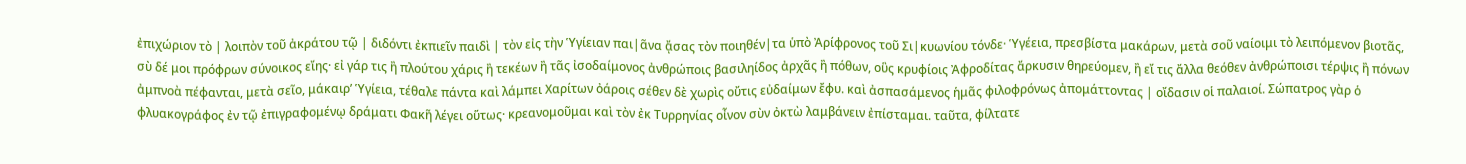ἐπιχώριον τὸ | λοιπὸν τοῦ ἀκράτου τῷ | διδόντι ἐκπιεῖν παιδὶ | τὸν εἰς τὴν Ὑγίειαν παι|ᾶνα ᾄσας τὸν ποιηθέν|τα ὑπὸ Ἀρίφρονος τοῦ Σι|κυωνίου τόνδε· Ὑγέεια, πρεσβίστα μακάρων, μετὰ σοῦ ναίοιμι τὸ λειπόμενον βιοτᾶς, σὺ δέ μοι πρόφρων σύνοικος εἴης· εἰ γάρ τις ἢ πλούτου χάρις ἢ τεκέων ἢ τᾶς ἰσοδαίμονος ἀνθρώποις βασιληίδος ἀρχᾶς ἢ πόθων, οὓς κρυφίοις Ἀφροδίτας ἄρκυσιν θηρεύομεν, ἢ εἴ τις ἄλλα θεόθεν ἀνθρώποισι τέρψις ἢ πόνων ἀμπνοὰ πέφανται, μετὰ σεῖο, μάκαιρ’ Ὑγίεια, τέθαλε πάντα καὶ λάμπει Χαρίτων ὀάροις σέθεν δὲ χωρὶς οὔτις εὐδαίμων ἔφυ. καὶ ἀσπασάμενος ἡμᾶς φιλοφρόνως ἀπομάττοντας | οἴδασιν οἱ παλαιοί. Σώπατρος γὰρ ὁ φλυακογράφος ἐν τῷ ἐπιγραφομένῳ δράματι Φακῆ λέγει οὕτως· κρεανομοῦμαι καὶ τὸν ἐκ Τυρρηνίας οἶνον σὺν ὀκτὼ λαμβάνειν ἐπίσταμαι. ταῦτα, φίλτατε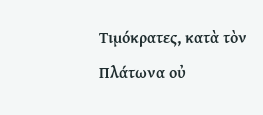Τιμόκρατες, κατὰ τὸν Πλάτωνα οὐ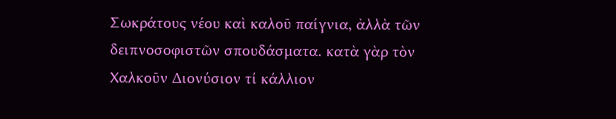Σωκράτους νέου καὶ καλοῦ παίγνια, ἀλλὰ τῶν δειπνοσοφιστῶν σπουδάσματα. κατὰ γὰρ τὸν Χαλκοῦν Διονύσιον τί κάλλιον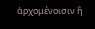ἀρχομένοισιν ἢ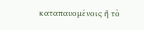καταπαυομένοις ἢ τὸ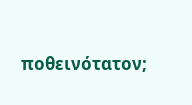ποθεινότατον;